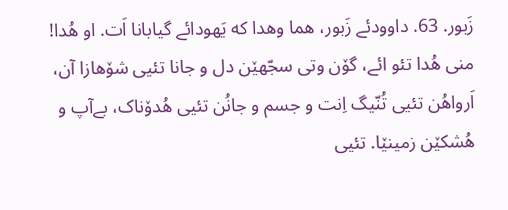زَبور. 63. داوودئے زَبور، هما وهدا که یَهودائے گیابانا اَت. او هُدا! منی هُدا تئو ائے، گۆن وتی سجّهێن دل و جانا تئیی شۆهازا آن، اَرواهُن تئیی تُنّیگ اِنت و جسم و جانُن تئیی هُدۆناک، بےآپ و هُشکێن زمینێا. تئیی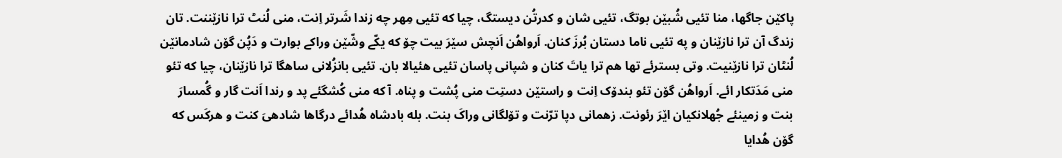پاکێن جاگها، منا تئیی شُبێن بوتگ، تئیی شان و کدرتُن دیستگ، چیا که تئیی مِهر چه زندا شَرتر اِنت، منی لُنٹ ترا نازێننت. تان زندگ آن ترا نازێنان و په تئیی ناما دستان بُرزَ کنان. اَرواهُن اَنچش سێرَ بیت چۆ که یکّے وشّێن وراکے بوارت و دَپُن گۆن شادمانێن لُنٹان ترا نازێنیت. وتی بسترئے تها هم ترا یاتَ کنان و شپانی پاسان تئیی هئیالا بان. تئیی بانزُلانی ساهگا ترا نازێنان، چیا که تئو منی مَدَتکار ائے. اَرواهُن گۆن تئو بندۆک اِنت و راستێن دستِت منی پُشت و پناه. آ که منی کُشگئے پد و رندا اَنت گار و گُمسارَ بنت و زمینئے جُهلانکیان اێرَ رئونت. زهمانی دپا ترّنت و تۆلگانی وراکَ بنت. بله بادشاه هُدائے درگاها شادهیَ کنت و هرکَس که گۆن هُدایا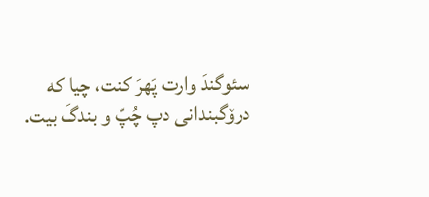سئوگندَ وارت پَهرَ کنت، چیا که درۆگبندانی دپ چُپّ و بندگَ بیت.